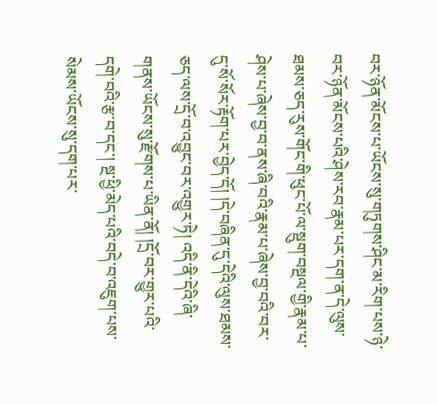བར་ཉོན་མོངས་པ་ཡོངས་སུ་གཏུགས་ཤིང་མ་རིག་པས་ཉེ་བར་ཉོན་མོངས་པའི་ཤེས་རབ་རྣམ་པར་དག་ན་དེ་ལུས་ཐམས་ཅད་རུས་གོང་གི་ཕུང་པོ་ལ་སྡུག་བསྔལ་གྱི་རྣམ་པ་ཤེས་པ་ཞེས་བྱ་བ་ནས་ཞི་བའི་རྣམ་པ་ཞེས་བྱ་བའི་བར་དུ་སོ་སོར་རྟོག་པར་བྱེད་དོ། །དེ་བཞིན་དུ་དེའི་ལུས་ཐམས་ཅད་ལས་དྲོ་བ་འབྱུང་བར་འགྱུར་ཏེ། འདི་ནི་དེའི་ཞི་གནས་ཡོངས་སུ་རྫོགས་པ་ཡིན་ནོ། །དྲོ་བར་གྱུར་པའི་དགེ་བའི་རྩ་བ་དང་། སྔ་ཕྱི་མེད་པའི་བདེ་བ་འཇུག་པས་སེམས་ཡོངས་སུ་དག་པར་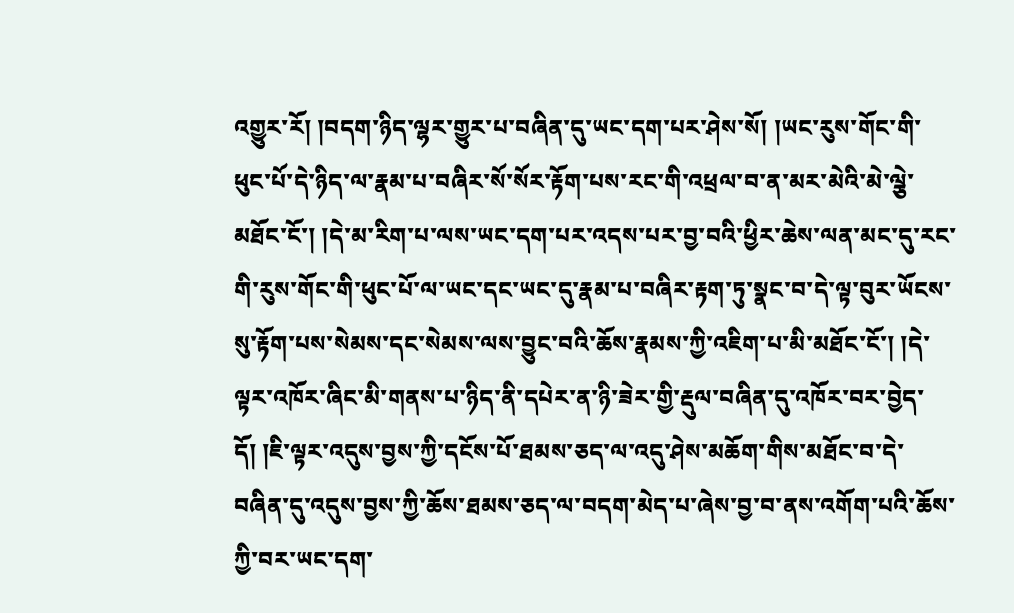འགྱུར་རོ། །བདག་ཉིད་ལྷར་གྱུར་པ་བཞིན་དུ་ཡང་དག་པར་ཤེས་སོ། །ཡང་རུས་གོང་གི་ཕུང་པོ་དེ་ཉིད་ལ་རྣམ་པ་བཞིར་སོ་སོར་རྟོག་པས་རང་གི་འཕྲལ་བ་ན་མར་མེའི་མེ་ལྕེ་མཐོང་ངོ་། །དེ་མ་རིག་པ་ལས་ཡང་དག་པར་འདས་པར་བྱ་བའི་ཕྱིར་ཆེས་ལན་མང་དུ་རང་གི་རུས་གོང་གི་ཕུང་པོ་ལ་ཡང་དང་ཡང་དུ་རྣམ་པ་བཞིར་རྟག་ཏུ་སྣང་བ་དེ་ལྟ་བུར་ཡོངས་སུ་རྟོག་པས་སེམས་དང་སེམས་ལས་བྱུང་བའི་ཆོས་རྣམས་ཀྱི་འཇིག་པ་མི་མཐོང་ངོ་། །དེ་ལྟར་འཁོར་ཞིང་མི་གནས་པ་ཉིད་ནི་དཔེར་ན་ཉི་ཟེར་གྱི་རྡུལ་བཞིན་དུ་འཁོར་བར་བྱེད་དོ། །ཇི་ལྟར་འདུས་བྱས་ཀྱི་དངོས་པོ་ཐམས་ཅད་ལ་འདུ་ཤེས་མཆོག་གིས་མཐོང་བ་དེ་བཞིན་དུ་འདུས་བྱས་ཀྱི་ཆོས་ཐམས་ཅད་ལ་བདག་མེད་པ་ཞེས་བྱ་བ་ནས་འགོག་པའི་ཆོས་ཀྱི་བར་ཡང་དག་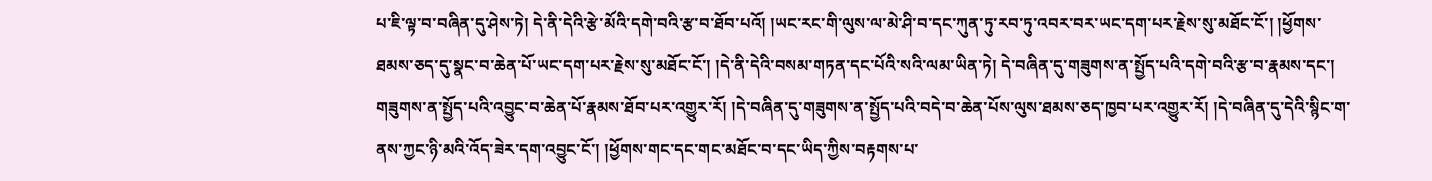པ་ཇི་ལྟ་བ་བཞིན་དུ་ཤེས་ཏེ། དེ་ནི་དེའི་རྩེ་མོའི་དགེ་བའི་རྩ་བ་ཐོབ་པའོ། །ཡང་རང་གི་ལུས་ལ་མེ་ཤི་བ་དང་ཀུན་ཏུ་རབ་ཏུ་འབར་བར་ཡང་དག་པར་རྗེས་སུ་མཐོང་ངོ་། །ཕྱོགས་ཐམས་ཅད་དུ་སྣང་བ་ཆེན་པོ་ཡང་དག་པར་རྗེས་སུ་མཐོང་ངོ་། །དེ་ནི་དེའི་བསམ་གཏན་དང་པོའི་སའི་ལམ་ཡིན་ཏེ། དེ་བཞིན་དུ་གཟུགས་ན་སྤྱོད་པའི་དགེ་བའི་རྩ་བ་རྣམས་དང་། གཟུགས་ན་སྤྱོད་པའི་འབྱུང་བ་ཆེན་པོ་རྣམས་ཐོབ་པར་འགྱུར་རོ། །དེ་བཞིན་དུ་གཟུགས་ན་སྤྱོད་པའི་བདེ་བ་ཆེན་པོས་ལུས་ཐམས་ཅད་ཁྱབ་པར་འགྱུར་རོ། །དེ་བཞིན་དུ་དེའི་སྙིང་ག་ནས་ཀྱང་ཉི་མའི་འོད་ཟེར་དག་འབྱུང་ངོ་། །ཕྱོགས་གང་དང་གང་མཐོང་བ་དང་ཡིད་ཀྱིས་བརྟགས་པ་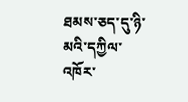ཐམས་ཅད་དུ་ཉི་མའི་དཀྱིལ་འཁོར་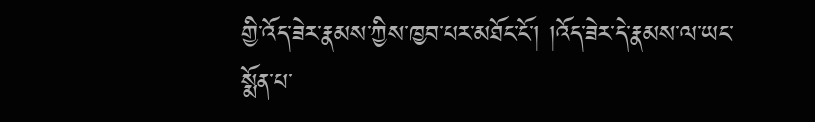གྱི་འོད་ཟེར་རྣམས་ཀྱིས་ཁྱབ་པར་མཐོང་ངོ་། །འོད་ཟེར་དེ་རྣམས་ལ་ཡང་སྨོན་པ་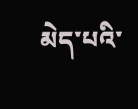མེད་པའི་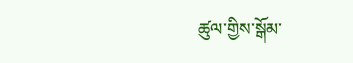ཚུལ་གྱིས་སྒོམ་